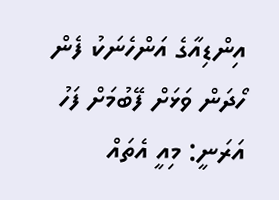އިންޑިއާގެ އަންހެނަކު ފެން ހޯދަން ވަޅަށް ފޭބުމަށް ފަހު އަރަނީ: މިއީ އެތައް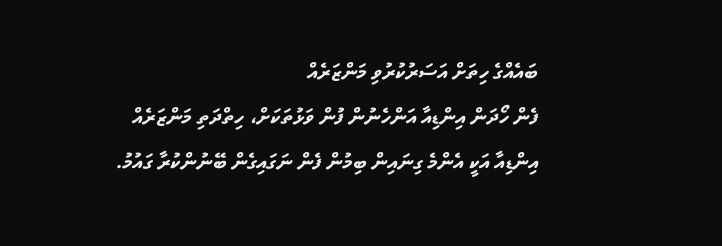ބައެއްގެ ހިތަށް އަސަރުކުރުވި މަންޒަރެއް
ފެން ހޯދަން އިންޑިއާ އަންހެނުން ފުން ވަޅުތަކަށް، ހިތްދަތި މަންޒަރެއް
އިންޑިއާ އަކީ އެންމެ ގިނައިން ބިމުން ފެން ނަގައިގެން ބޭނުންކުރާ ގައުމު.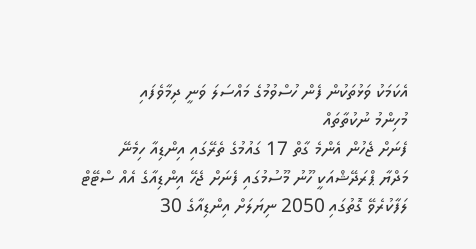އެކަމަކު ވަޅުތަކުން ފެން ހުސްވުމުގެ މައްސަލަ ވަނީ ދިމާވެފައި
މުހިންމު ނުކުތާތައް
ފެނަށް ޖެހުން އެންމެ ގާތް 17 ގައުމުގެ ތެރޭގައި އިންޑިއާ ހިމެނޭ
މަދްޔާ ޕްރަދޭޝްއަކީ ހޫނު މޫސުމުގައި ފެނަށް ޖެހޭ އިންޑިއާގެ އެއް ސްޓޭޓް
ލަފާކުރެވޭ ގޮތުގައި 2050 ނިޔަލަށް އިންޑިއާގެ 30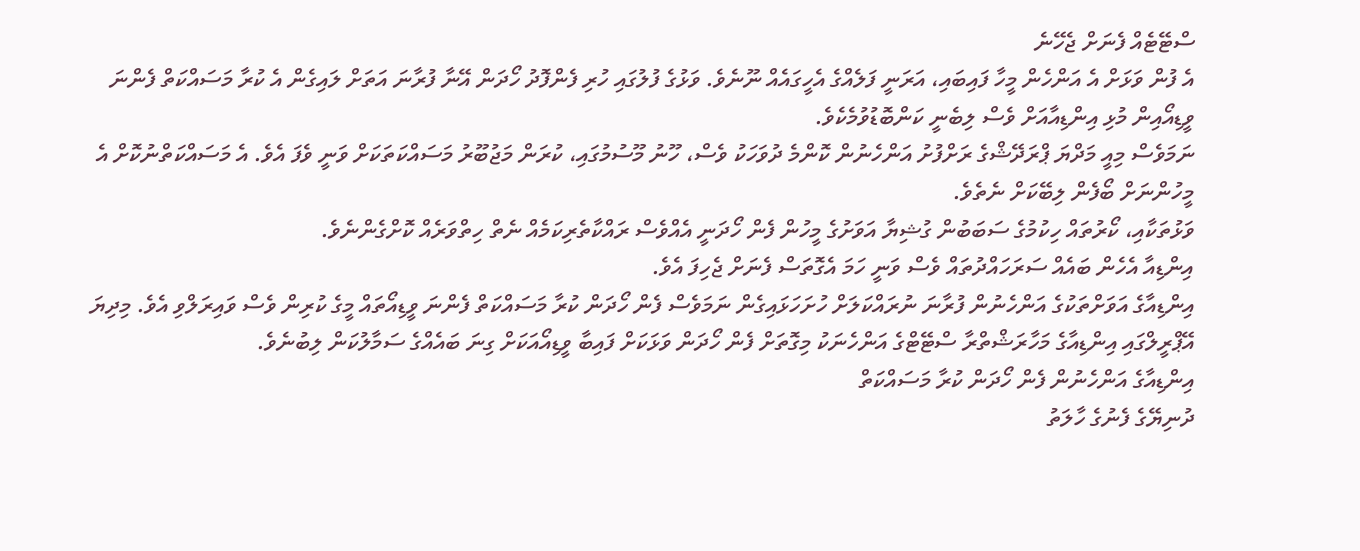ސްޓޭޓެއް ފެނަށް ޖެހޭނެ
އެ ފުން ވަޅަށް އެ އަންހެން މީހާ ފައިބައި، އަރަނީ ފަލެއްގެ އެހީގައެއް ނޫނެވެ. ވަޅުގެ ފުލުގައި ހުރި ފެންފޮދު ހޯދަން އޭނާ ފުރާނަ އަތަށް ލައިގެން އެ ކުރާ މަސައްކަތް ފެންނަ ވީޑިއޯއިން މުޅި އިންޑިއާއަށް ވެސް ލިބެނީ ކަންބޮޑުވުމެކެވެ.
ނަމަވެސް މިއީ މަދްޔަ ޕްރަދޭޝްގެ ރަށްފުށު އަންހެނުން ކޮންމެ ދުވަހަކު ވެސް، ހޫނު މޫސުމުގައި، ކުރަން މަޖުބޫރު މަސައްކަތަކަށް ވަނީ ވެފަ އެވެ. އެ މަސައްކަތްނުކޮށް އެ މީހުންނަށް ބޯފެން ލިބޭކަށް ނެތެވެ.
ވަޅުތަކާއި، ކޯރުތައް ހިކުމުގެ ސަބަބުން ގުޝިޔާ އަވަށުގެ މީހުން ފެން ހޯދަނީ އެއްވެސް ރައްކާތެރިކަމެއް ނެތް ހިތްވަރެއް ކޮށްގެންނެވެ.
އިންޑިއާ އެހެން ބައެއް ސަރަހައްދުތައް ވެސް ވަނީ ހަމަ އެގޮތަސް ފެނަށް ޖެހިފަ އެވެ.
އިންޑިއާގެ އަވަށްތަކުގެ އަންހެނުން ފުރާނަ ނުރައްކަލަށް ހުށަހަޅައިގެން ނަމަވެސް ފެން ހޯދަން ކުރާ މަސައްކަތް ފެންނަ ވީޑިއޯތައް މީގެ ކުރިން ވެސް ވައިރަލްވި އެވެ. މިދިޔަ އޭޕްރީލްގައި އިންޑިއާގެ މަހާރަޝްތްރާ ސްޓޭޓްގެ އަންހެނަކު މިގޮތަށް ފެން ހޯދަން ވަޅަކަށް ފައިބާ ވީޑިއޯއަކަށް ގިނަ ބައެއްގެ ސަމާލުކަން ލިބުނެވެ.
އިންޑިއާގެ އަންހެނުން ފެން ހޯދަން ކުރާ މަސައްކަތް
ދުނިޔޭގެ ފެނުގެ ހާލަތު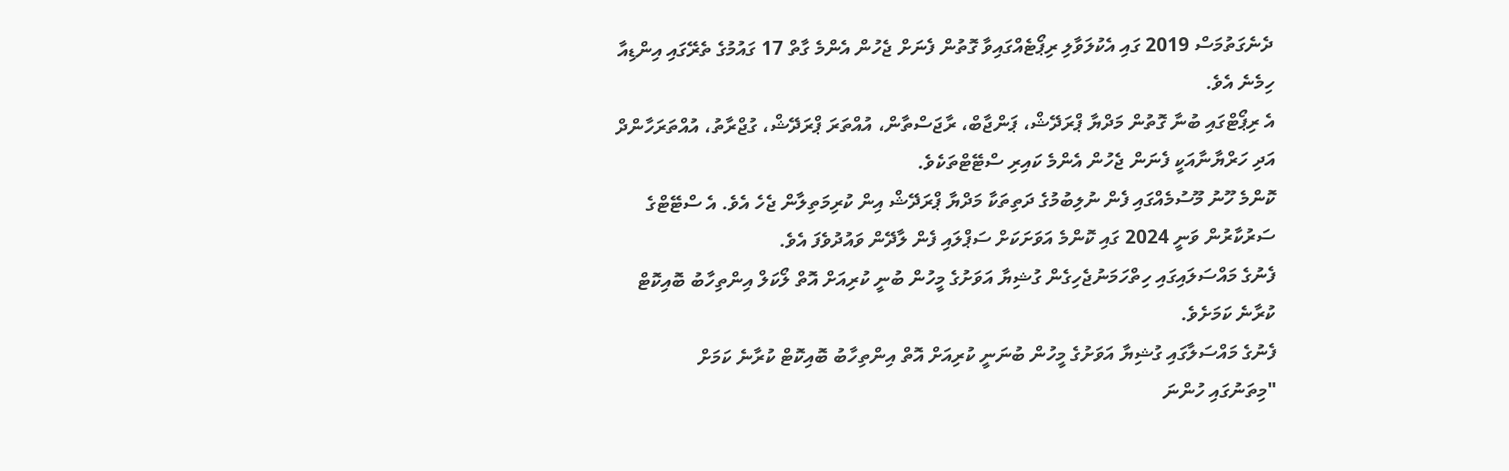ދެނެގަތުމަސް 2019 ގައި އެކުލަވާލި ރިޕޯޓެއްގައިވާ ގޮތުން ފެނަށް ޖެހުން އެންމެ ގާތް 17 ގައުމުގެ ތެރޭގައި އިންޑިއާ ހިމެނެ އެވެ.
އެ ރިޕޯޓްގައި ބުނާ ގޮތުން މަދްޔާ ޕްރަދޭޝް، ޕަންޖާބް، ރާޖަސްތާން، އުއްތަރަ ޕްރަދޭޝް، ގުޖްރާތު، އުއްތަރަހާންދް އަދި ހަރްޔާނާއަކީ ފެނަން ޖެހުން އެންމެ ކައިރި ސްޓޭޓްތަކެވެ.
ކޮންމެ ހޫނު މޫސުމެއްގައި ފެން ނުލިބުމުގެ ދަތިތަކާ މަދްޔާ ޕްރަދޭޝް އިން ކުރިމަތިލާން ޖެހެ އެވެ. އެ ސްޓޭޓްގެ ސަރުކާރުން ވަނީ 2024 ގައި ކޮންމެ އަވަށަކަށް ސަޕްލައި ފެން ލާދޭން ވައުދުވެފަ އެވެ.
ފެނުގެ މައްސަލައިގައި ހިތްހަމަނުޖެހިގެން ގުޝިޔާ އަވަށުގެ މީހުން ބުނީ ކުރިއަށް އޮތް ލޯކަލް އިންތިހާބު ބޮއިކޮޓް ކުރާނެ ކަމަށެވެ.
ފެނުގެ މައްސަލާގައި ގުޝިޔާ އަވަށުގެ މީހުން ބުނަނީ ކުރިއަށް އޮތް އިންތިހާބު ބޮއިކޮޓް ކުރާނެ ކަމަށް
"މިތަނުގައި ހުންނަ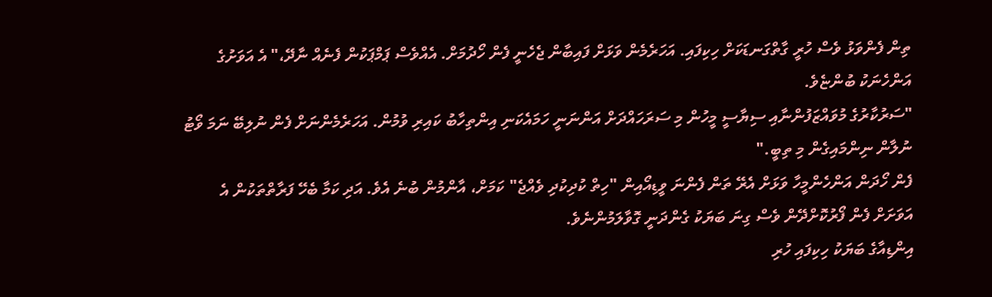ތިން ފެންވަޅު ވެސް ހުރީ ގާތްގަނޑަކަށް ހިކިފައި. އަހަރެމެން ވަޅަށް ފައިބާން ޖެހެނީ ފެން ހޯދުމަށް. އެއްވެސް ޕަމްޕަކުން ފެނެއް ނާދޭ،" އެ އަވަށުގެ އަންހެނަކު ބުންޏެވެ.
"ސަރުކާރުގެ މުވައްޒަފުންނާއި ސިޔާސީ މީހުން މި ސަރަހައްދަށް އަންނަނީ ހަމައެކަނި އިންތިހާބު ކައިރި ވުމުން. އަހަރެމެންނަށް ފެން ނުލިބޭ ނަމަ ވޯޓު ނުލާން ނިންމައިގެން މި ތިބީ."
ފެން ހޯދަން އަންހެންމީހާ ވަޅަށް އެރޭ ތަން ފެންނަ ވީޑިއޯއިން "ހިތް ކުދިކުދި ވެއްޖެ" ކަމަށް، އާންމުން ބުނެ އެވެ. އަދި ކަމާ ބެހޭ ފަރާތްތަކުން އެ އަވަށަށް ފެން ފޯރުކޮށްދޭން ވެސް ގިނަ ބަޔަކު ގެންދަނީ ގޮވާލަމުންނެވެ.
އިންޑިއާގެ ބަޔަކު ހިކިފައި ހުރި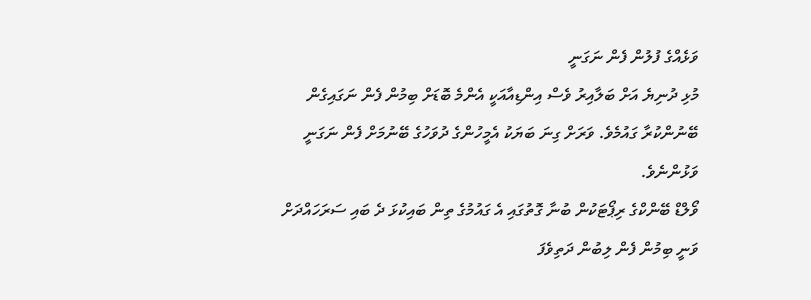ވަޅެއްގެ ފުލުން ފެން ނަގަނީ
މުޅި ދުނިޔެ އަށް ބަލާއިރު ވެސް އިންޑިއާއަކީ އެންމެ ބޮޑަށް ބިމުން ފެން ނަގައިގެން ބޭނުންކުރާ ގައުމެވެ. ވަރަށް ގިނަ ބަޔަކު އެމީހުންގެ ދުވަހުގެ ބޭނުމަށް ފެން ނަގަނީ ވަޅުންނެވެ.
ވޯލްޑް ބޭންކްގެ ރިޕޯޓަކުން ބުނާ ގޮތުގައި އެ ގައުމުގެ ތިން ބައިކުޅަ ދެ ބައި ސަރަހައްދަށް ވަނީ ބިމުން ފެން ލިބުން ދަތިވެފަ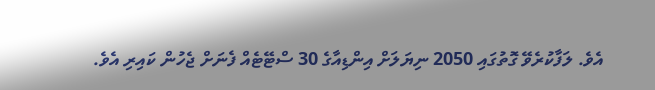އެވެ. ލަފާކުރެވޭ ގޮތުގައި 2050 ނިޔަލަށް އިންޑިއާގެ 30 ސްޓޭޓެއް ފެނަށް ޖެހުން ކައިރި އެވެ.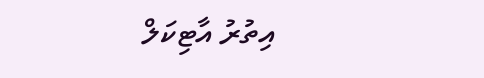އިތުރު އާޓިކަލް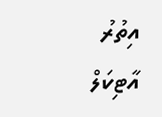އިތުރު އާޓިކަލް